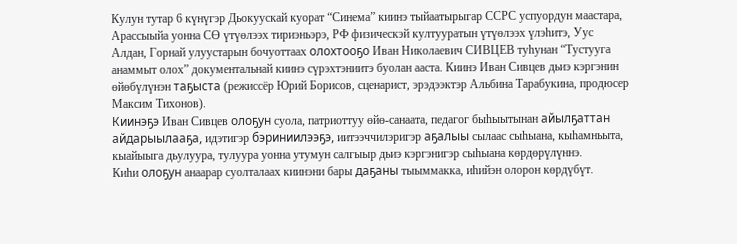Кулун тутар 6 күнүгэр Дьокуускай куорат “Синема” киинэ тыйаатырыгар ССРС успуордун маастара, Арассыыйа уонна СӨ үтүөлээх тириэньэрэ, РФ физическэй култууратын үтүөлээх үлэһитэ, Уус Алдан, Горнай улуустарын бочуоттаах олохтооҕо Иван Николаевич СИВЦЕВ туһунан “Тустууга анаммыт олох” документальнай киинэ сүрэхтэниитэ буолан ааста. Киинэ Иван Сивцев дьиэ кэргэнин өйөбүлүнэн таҕыста (режиссёр Юрий Борисов, сценарист, эрэдээктэр Альбина Тарабукина, продюсер Максим Тихонов).
Киинэҕэ Иван Сивцев олоҕун суола, патриоттуу өйө-санаата, педагог быһыытынан айылҕаттан айдарыылааҕа, идэтигэр бэриниилээҕэ, иитээччилэригэр аҕалыы сылаас сыһыана, кыһамньыта, кыайыыга дьулуура, тулуура уонна утумун салгыыр дьиэ кэргэнигэр сыһыана көрдөрүлүннэ.
Киһи олоҕун анаарар суолталаах киинэни бары даҕаны тыыммакка, иһийэн олорон көрдүбүт.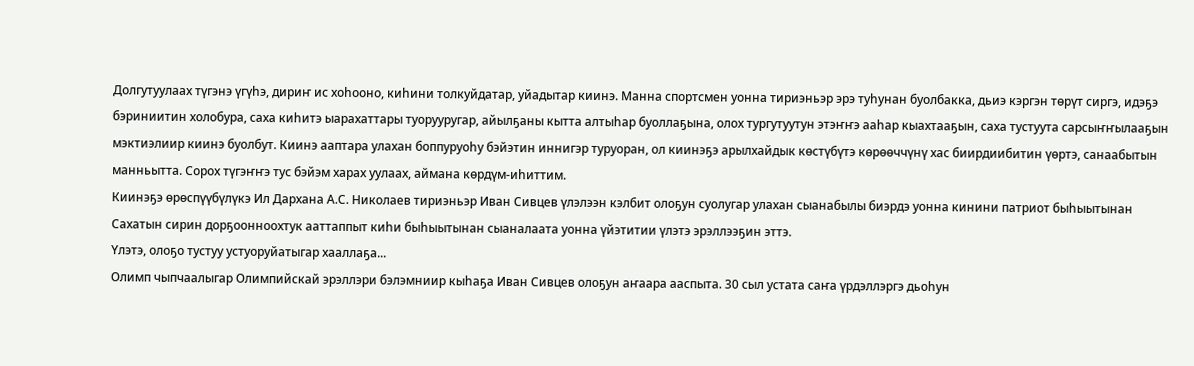Долгутуулаах түгэнэ үгүһэ, дириҥ ис хоһооно, киһини толкуйдатар, уйадытар киинэ. Манна спортсмен уонна тириэньэр эрэ туһунан буолбакка, дьиэ кэргэн төрүт сиргэ, идэҕэ бэриниитин холобура, саха киһитэ ыарахаттары туорууругар, айылҕаны кытта алтыһар буоллаҕына, олох тургутуутун этэҥҥэ ааһар кыахтааҕын, саха тустуута сарсыҥҥылааҕын мэктиэлиир киинэ буолбут. Киинэ ааптара улахан боппуруоһу бэйэтин иннигэр туруоран, ол киинэҕэ арылхайдык көстүбүтэ көрөөччүнү хас биирдиибитин үөртэ, санаабытын манньытта. Сорох түгэҥҥэ тус бэйэм харах уулаах, аймана көрдүм-иһиттим.
Киинэҕэ өрөспүүбүлүкэ Ил Дархана А.С. Николаев тириэньэр Иван Сивцев үлэлээн кэлбит олоҕун суолугар улахан сыанабылы биэрдэ уонна кинини патриот быһыытынан Сахатын сирин дорҕоонноохтук ааттаппыт киһи быһыытынан сыаналаата уонна үйэтитии үлэтэ эрэллээҕин эттэ.
Үлэтэ, олоҕо тустуу устуоруйатыгар хааллаҕа...
Олимп чыпчаалыгар Олимпийскай эрэллэри бэлэмниир кыһаҕа Иван Сивцев олоҕун аҥаара ааспыта. 30 сыл устата саҥа үрдэллэргэ дьоһун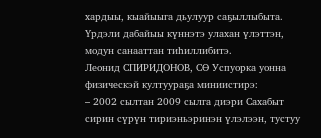хардыы, кыайыыга дьулуур саҕыллыбыта. Үрдэли дабайыы күннэтэ улахан үлэттэн, модун санааттан тиһиллибитэ.
Леонид СПИРИДОНОВ, СӨ Успуорка уонна физическэй култуураҕа миниистирэ:
– 2002 сылтан 2009 сылга диэри Сахабыт сирин сүрүн тириэньэринэн үлэлээн, тустуу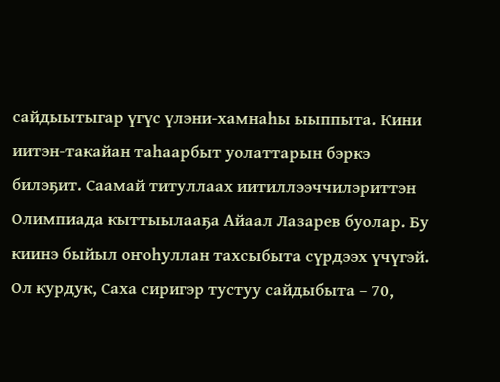сайдыытыгар үгүс үлэни-хамнаһы ыыппыта. Кини иитэн-такайан таһаарбыт уолаттарын бэркэ билэҕит. Саамай титуллаах иитиллээччилэриттэн Олимпиада кыттыылааҕа Айаал Лазарев буолар. Бу киинэ быйыл оҥоһуллан тахсыбыта сүрдээх үчүгэй. Ол курдук, Саха сиригэр тустуу сайдыбыта – 70,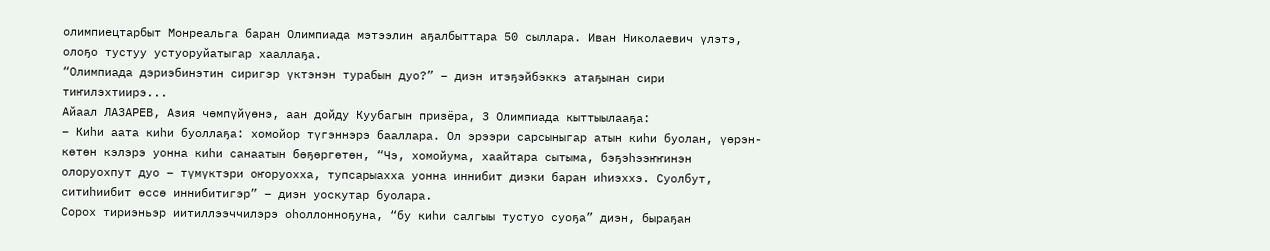олимпиецтарбыт Монреальга баран Олимпиада мэтээлин аҕалбыттара 50 сыллара. Иван Николаевич үлэтэ, олоҕо тустуу устуоруйатыгар хааллаҕа.
“Олимпиада дэриэбинэтин сиригэр үктэнэн турабын дуо?” – диэн итэҕэйбэккэ атаҕынан сири тиҥилэхтиирэ...
Айаал ЛАЗАРЕВ, Азия чөмпүйүөнэ, аан дойду Куубагын призёра, 3 Олимпиада кыттыылааҕа:
– Киһи аата киһи буоллаҕа: хомойор түгэннэрэ бааллара. Ол эрээри сарсыныгар атын киһи буолан, үөрэн-көтөн кэлэрэ уонна киһи санаатын бөҕөргөтөн, “Чэ, хомойума, хаайтара сытыма, бэҕэһээҥҥинэн олоруохпут дуо – түмүктэри оҥоруохха, тупсарыахха уонна иннибит диэки баран иһиэххэ. Суолбут, ситиһиибит өссө иннибитигэр” – диэн уоскутар буолара.
Сорох тириэньэр иитиллээччилэрэ оһоллонноҕуна, “бу киһи салгыы тустуо суоҕа” диэн, быраҕан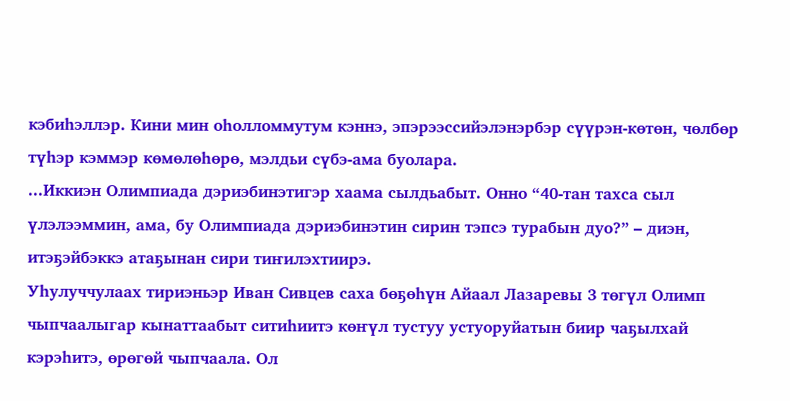кэбиһэллэр. Кини мин оһолломмутум кэннэ, эпэрээссийэлэнэрбэр сүүрэн-көтөн, чөлбөр түһэр кэммэр көмөлөһөрө, мэлдьи сүбэ-ама буолара.
...Иккиэн Олимпиада дэриэбинэтигэр хаама сылдьабыт. Онно “40-тан тахса сыл үлэлээммин, ама, бу Олимпиада дэриэбинэтин сирин тэпсэ турабын дуо?” – диэн, итэҕэйбэккэ атаҕынан сири тиҥилэхтиирэ.
Уһулуччулаах тириэньэр Иван Сивцев саха бөҕөһүн Айаал Лазаревы 3 төгүл Олимп чыпчаалыгар кынаттаабыт ситиһиитэ көҥүл тустуу устуоруйатын биир чаҕылхай кэрэһитэ, өрөгөй чыпчаала. Ол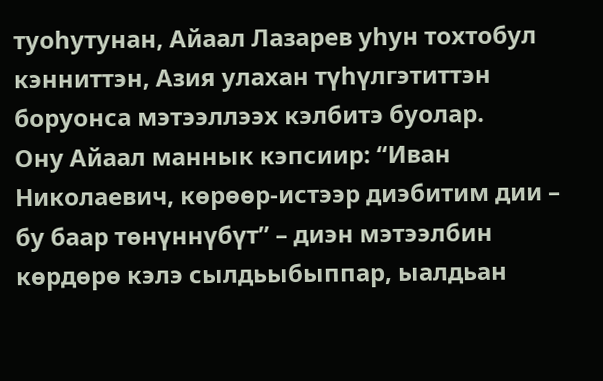туоһутунан, Айаал Лазарев уһун тохтобул кэнниттэн, Азия улахан түһүлгэтиттэн боруонса мэтээллээх кэлбитэ буолар.
Ону Айаал маннык кэпсиир: “Иван Николаевич, көрөөр-истээр диэбитим дии – бу баар төнүннүбүт” – диэн мэтээлбин көрдөрө кэлэ сылдьыбыппар, ыалдьан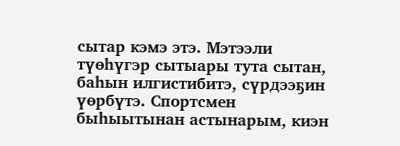сытар кэмэ этэ. Мэтээли түөһүгэр сытыары тута сытан, баһын илгистибитэ, сүрдээҕин үөрбүтэ. Спортсмен быһыытынан астынарым, киэн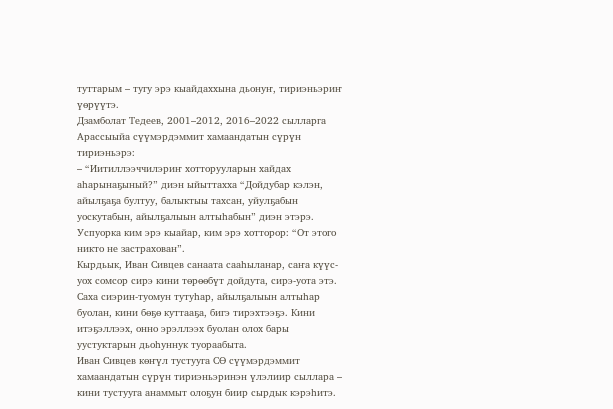туттарым – тугу эрэ кыайдаххына дьонуҥ, тириэньэриҥ үөрүүтэ.
Дзамболат Тедеев, 2001–2012, 2016–2022 сылларга Арассыыйа сүүмэрдэммит хамаандатын сүрүн тириэньэрэ:
– “Иитиллээччилэриҥ хотторууларын хайдах аһарынаҕыный?” диэн ыйыттахха “Дойдубар кэлэн, айылҕаҕа бултуу, балыктыы тахсан, уйулҕабын уоскутабын, айылҕалыын алтыһабын” диэн этэрэ. Успуорка ким эрэ кыайар, ким эрэ хотторор: “От этого никто не застрахован”.
Кырдьык, Иван Сивцев санаата сааһыланар, саҥа күүс-уох сомсор сирэ кини төрөөбүт дойдута, сирэ-уота этэ. Саха сиэрин-туомун тутуһар, айылҕалыын алтыһар буолан, кини бөҕө куттааҕа, бигэ тирэхтээҕэ. Кини итэҕэллээх, онно эрэллээх буолан олох бары уустуктарын дьоһуннук туораабыта.
Иван Сивцев көҥүл тустууга СӨ сүүмэрдэммит хамаандатын сүрүн тириэньэринэн үлэлиир сыллара – кини тустууга анаммыт олоҕун биир сырдык кэрэһитэ.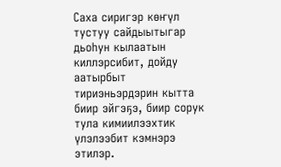Саха сиригэр көҥүл тустуу сайдыытыгар дьоһун кылаатын киллэрсибит, дойду аатырбыт тириэньэрдэрин кытта биир эйгэҕэ, биир сорук тула кимиилээхтик үлэлээбит кэмнэрэ этилэр.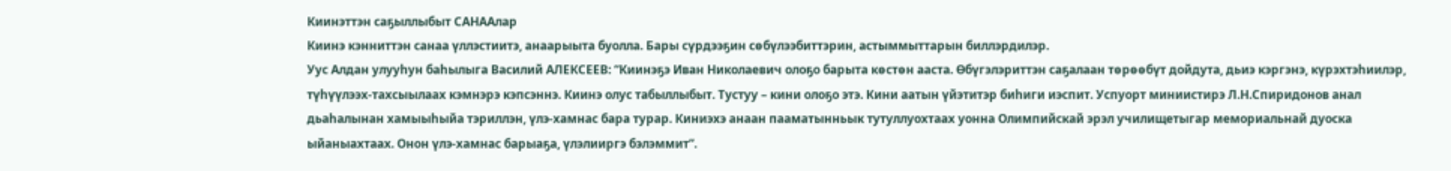Киинэттэн саҕыллыбыт САНААлар
Киинэ кэнниттэн санаа үллэстиитэ, анаарыыта буолла. Бары сүрдээҕин сөбүлээбиттэрин, астыммыттарын биллэрдилэр.
Уус Алдан улууһун баһылыга Василий АЛЕКСЕЕВ: “Киинэҕэ Иван Николаевич олоҕо барыта көстөн ааста. Өбүгэлэриттэн саҕалаан төрөөбүт дойдута, дьиэ кэргэнэ, күрэхтэһиилэр, түһүүлээх-тахсыылаах кэмнэрэ кэпсэннэ. Киинэ олус табыллыбыт. Тустуу – кини олоҕо этэ. Кини аатын үйэтитэр биһиги иэспит. Успуорт миниистирэ Л.Н.Спиридонов анал дьаһалынан хамыыһыйа тэриллэн, үлэ-хамнас бара турар. Киниэхэ анаан пааматынньык тутуллуохтаах уонна Олимпийскай эрэл училищетыгар мемориальнай дуоска ыйаныахтаах. Онон үлэ-хамнас барыаҕа, үлэлииргэ бэлэммит”.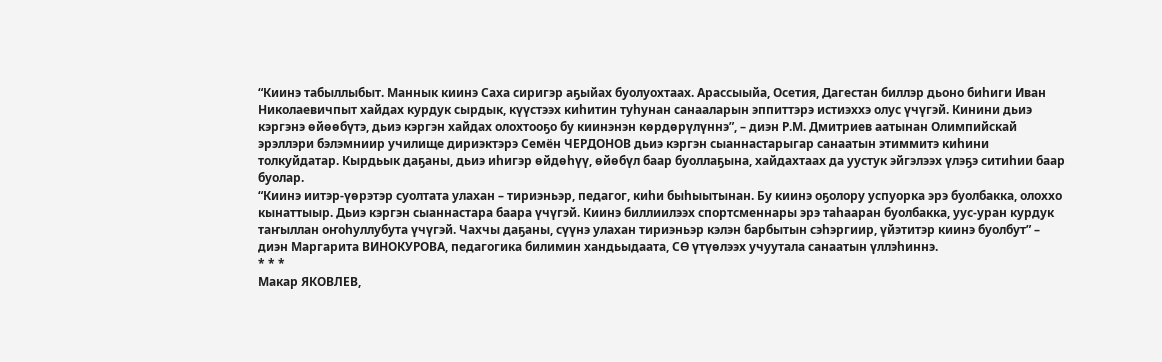“Киинэ табыллыбыт. Маннык киинэ Саха сиригэр аҕыйах буолуохтаах. Арассыыйа, Осетия, Дагестан биллэр дьоно биһиги Иван Николаевичпыт хайдах курдук сырдык, күүстээх киһитин туһунан санааларын эппиттэрэ истиэххэ олус үчүгэй. Кинини дьиэ кэргэнэ өйөөбүтэ, дьиэ кэргэн хайдах олохтооҕо бу киинэнэн көрдөрүлүннэ”, – диэн Р.М. Дмитриев аатынан Олимпийскай эрэллэри бэлэмниир училище дириэктэрэ Семён ЧЕРДОНОВ дьиэ кэргэн сыаннастарыгар санаатын этиммитэ киһини толкуйдатар. Кырдьык даҕаны, дьиэ иһигэр өйдөһүү, өйөбүл баар буоллаҕына, хайдахтаах да уустук эйгэлээх үлэҕэ ситиһии баар буолар.
“Киинэ иитэр-үөрэтэр суолтата улахан – тириэньэр, педагог, киһи быһыытынан. Бу киинэ оҕолору успуорка эрэ буолбакка, олоххо кынаттыыр. Дьиэ кэргэн сыаннастара баара үчүгэй. Киинэ биллиилээх спортсменнары эрэ таһааран буолбакка, уус-уран курдук таҥыллан оҥоһуллубута үчүгэй. Чахчы даҕаны, сүүнэ улахан тириэньэр кэлэн барбытын сэһэргиир, үйэтитэр киинэ буолбут” – диэн Маргарита ВИНОКУРОВА, педагогика билимин хандьыдаата, СӨ үтүөлээх учуутала санаатын үллэһиннэ.
* * *
Макар ЯКОВЛЕВ,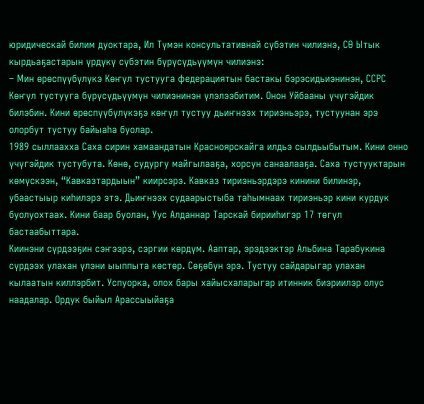юридическай билим дуоктара, Ил Түмэн консультативнай сүбэтин чилиэнэ, СӨ Ытык кырдьаҕастарын үрдүкү сүбэтин бүрүсүдьүүмүн чилиэнэ:
– Мин өрөспүүбүлүкэ Көҥүл тустууга федерациятын бастакы бэрэсидьиэнинэн, ССРС Көҥүл тустууга бүрүсүдьүүмүн чилиэнинэн үлэлээбитим. Онон Уйбааны үчүгэйдик билэбин. Кини өрөспүүбүлүкэҕэ көҥүл тустуу дьиҥнээх тириэньэрэ, тустуунан эрэ олорбут тустуу байыаһа буолар.
1989 сыллаахха Саха сирин хамаандатын Красноярскайга илдьэ сылдьыбытым. Кини онно үчүгэйдик тустубута. Көнө, судургу майгылааҕа, хорсун санаалааҕа. Саха тустууктарын көмүскээн, “Кавказтардыын” киирсэрэ. Кавказ тириэньэрдэрэ кинини билинэр, убаастыыр киһилэрэ этэ. Дьиҥнээх судаарыстыба таһымнаах тириэньэр кини курдук буолуохтаах. Кини баар буолан, Уус Алданнар Тарскай бирииһигэр 17 төгүл бастаабыттара.
Киинэни сүрдээҕин сэҥээрэ, сэргии көрдүм. Ааптар, эрэдээктэр Альбина Тарабукина сүрдээх улахан үлэни ыыппыта көстөр. Сөҕөбүн эрэ. Тустуу сайдарыгар улахан кылаатын киллэрбит. Успуорка, олох бары хайысхаларыгар итинник биэриилэр олус наадалар. Ордук быйыл Арассыыйаҕа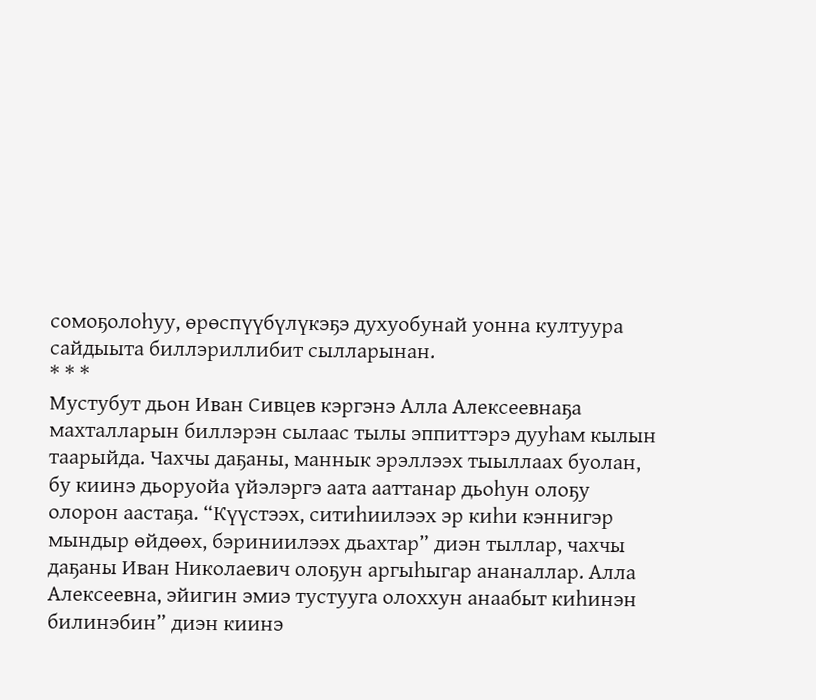сомоҕолоһуу, өрөспүүбүлүкэҕэ духуобунай уонна култуура сайдыыта биллэриллибит сылларынан.
* * *
Мустубут дьон Иван Сивцев кэргэнэ Алла Алексеевнаҕа махталларын биллэрэн сылаас тылы эппиттэрэ дууһам кылын таарыйда. Чахчы даҕаны, маннык эрэллээх тыыллаах буолан, бу киинэ дьоруойа үйэлэргэ аата ааттанар дьоһун олоҕу олорон аастаҕа. “Күүстээх, ситиһиилээх эр киһи кэннигэр мындыр өйдөөх, бэриниилээх дьахтар” диэн тыллар, чахчы даҕаны Иван Николаевич олоҕун аргыһыгар ананаллар. Алла Алексеевна, эйигин эмиэ тустууга олоххун анаабыт киһинэн билинэбин” диэн киинэ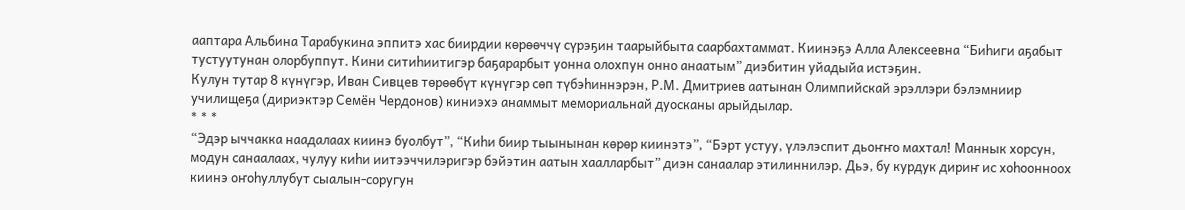ааптара Альбина Тарабукина эппитэ хас биирдии көрөөччү сүрэҕин таарыйбыта саарбахтаммат. Киинэҕэ Алла Алексеевна “Биһиги аҕабыт тустуутунан олорбуппут. Кини ситиһиитигэр баҕарарбыт уонна олохпун онно анаатым” диэбитин уйадыйа истэҕин.
Кулун тутар 8 күнүгэр, Иван Сивцев төрөөбүт күнүгэр сөп түбэһиннэрэн, Р.М. Дмитриев аатынан Олимпийскай эрэллэри бэлэмниир училищеҕа (дириэктэр Семён Чердонов) киниэхэ анаммыт мемориальнай дуосканы арыйдылар.
* * *
“Эдэр ыччакка наадалаах киинэ буолбут”, “Киһи биир тыынынан көрөр киинэтэ”, “Бэрт устуу, үлэлэспит дьоҥҥо махтал! Маннык хорсун, модун санаалаах, чулуу киһи иитээччилэригэр бэйэтин аатын хаалларбыт” диэн санаалар этилиннилэр. Дьэ, бу курдук дириҥ ис хоһоонноох киинэ оҥоһуллубут сыалын-соругун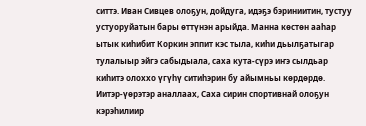ситтэ. Иван Сивцев олоҕун, дойдуга, идэҕэ бэриниитин, тустуу устуоруйатын бары өттүнэн арыйда. Манна көстөн ааһар ытык киһибит Коркин эппит кэс тыла, киһи дьылҕатыгар тулалыыр эйгэ сабыдыала, саха кута-сүрэ иҥэ сылдьар киһитэ олоххо үгүһү ситиһэрин бу айымньы көрдөрдө. Иитэр-үөрэтэр аналлаах, Саха сирин спортивнай олоҕун кэрэһилиир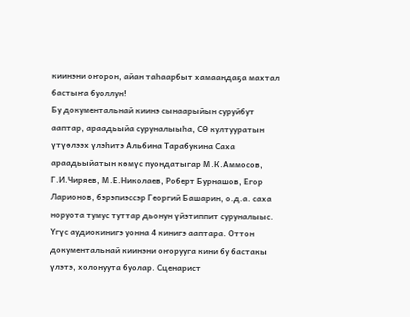киинэни оҥорон, айан таһаарбыт хамаандаҕа махтал бастыҥа буоллун!
Бу документальнай киинэ сынаарыйын суруйбут ааптар, араадьыйа суруналыыһа, СӨ култууратын үтүөлээх үлэһитэ Альбина Тарабукина Саха араадьыйатын көмүс пуондатыгар М.К.Аммосов, Г.И.Чиряев, М.Е.Николаев, Роберт Бурнашов, Егор Ларионов, бэрэпиэссэр Георгий Башарин, о.д.а. саха норуота тумус туттар дьонун үйэтиппит суруналыыс. Үгүс аудиокинигэ уонна 4 кинигэ ааптара. Оттон документальнай киинэни оҥорууга кини бу бастакы үлэтэ, холонуута буолар. Сценарист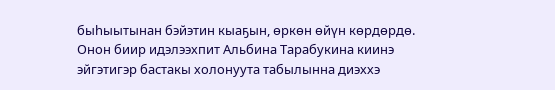быһыытынан бэйэтин кыаҕын, өркөн өйүн көрдөрдө. Онон биир идэлээхпит Альбина Тарабукина киинэ эйгэтигэр бастакы холонуута табылынна диэххэ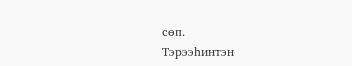сөп.
Тэрээһинтэн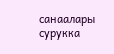санаалары сурукка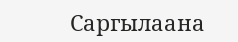Саргылаана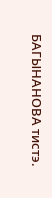БАГЫНАНОВА тистэ.